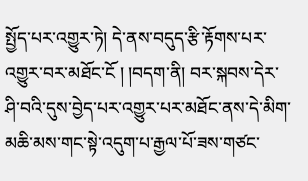སྤྱོད་པར་འགྱུར་ཏེ། དེ་ནས་བདུད་རྩི་རྟོགས་པར་འགྱུར་བར་མཐོང་ངོ ། །བདག་ནི། བར་སྐབས་དེར་ཤི་བའི་དུས་བྱེད་པར་འགྱུར་པར་མཐོང་ནས་དེ་མིག་མཆི་མས་གང་སྟེ་འདུག་པ་རྒྱལ་པོ་ཟས་གཙང་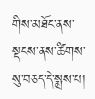གིས་མཐོང་ནས་སྡངས་ནས་ཚིགས་སུ་བཅད་དེ་སྨྲས་པ།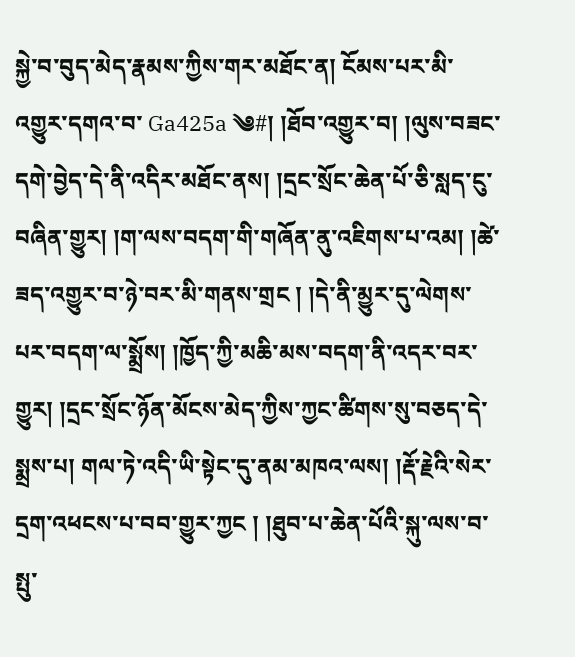སྐྱེ་བ་བུད་མེད་རྣམས་ཀྱིས་གར་མཐོང་ན། ངོམས་པར་མི་འགྱུར་དགའ་བ་ Ga425a ༄#། །ཐོབ་འགྱུར་བ། །ལུས་བཟང་དགེ་བྱེད་དེ་ནི་འདིར་མཐོང་ནས། །དྲང་སྲོང་ཆེན་པོ་ཅི་སླད་ངུ་བཞིན་གྱུར། །ག་ལས་བདག་གི་གཞོན་ནུ་འཇིགས་པ་འམ། །ཚེ་ཟད་འགྱུར་བ་ཉེ་བར་མི་གནས་གྲང ། །དེ་ནི་མྱུར་དུ་ལེགས་པར་བདག་ལ་སྨྲོས། །ཁྱོད་ཀྱི་མཆི་མས་བདག་ནི་འདར་བར་གྱུར། །དྲང་སྲོང་ཉོན་མོངས་མེད་ཀྱིས་ཀྱང་ཚིགས་སུ་བཅད་དེ་སྨྲས་པ། གལ་ཏེ་འདི་ཡི་སྟེང་དུ་ནམ་མཁའ་ལས། །རྡོ་རྗེའི་སེར་དྲག་འཕངས་པ་བབ་གྱུར་ཀྱང ། །ཐུབ་པ་ཆེན་པོའི་སྐུ་ལས་བ་སྤུ་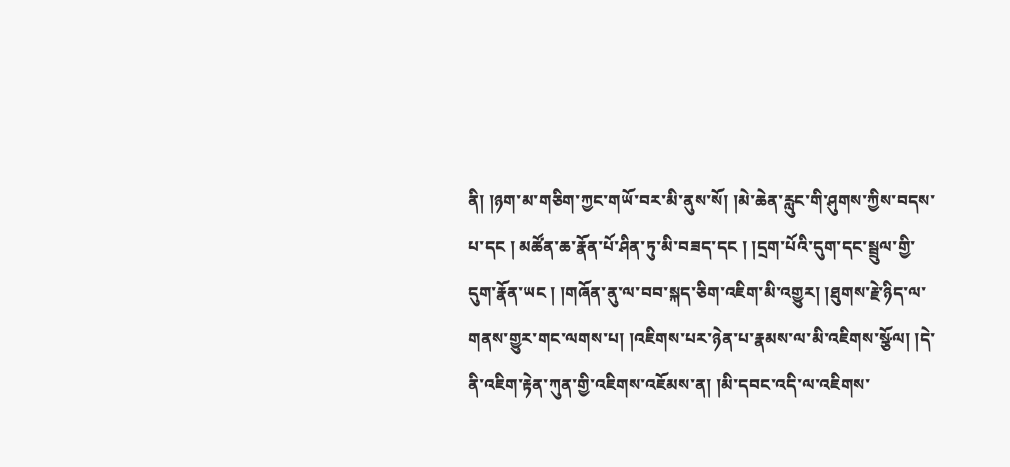ནི། །ཉག་མ་གཅིག་ཀྱང་གཡོ་བར་མི་ནུས་སོ། །མེ་ཆེན་རླུང་གི་ཤུགས་ཀྱིས་བདས་པ་དང ། མཚོན་ཆ་རྣོན་པོ་ཤིན་ཏུ་མི་བཟད་དང ། །དྲག་པོའི་དུག་དང་སྦྲུལ་གྱི་དུག་རྣོན་ཡང ། །གཞོན་ནུ་ལ་བབ་སྐད་ཅིག་འཇིག་མི་འགྱུར། །ཐུགས་རྗེ་ཉིད་ལ་གནས་གྱུར་གང་ལགས་པ། །འཇིགས་པར་ཉེན་པ་རྣམས་ལ་མི་འཇིགས་སྩོལ། །དེ་ནི་འཇིག་རྟེན་ཀུན་གྱི་འཇིགས་འཇོམས་ན། །མི་དབང་འདི་ལ་འཇིགས་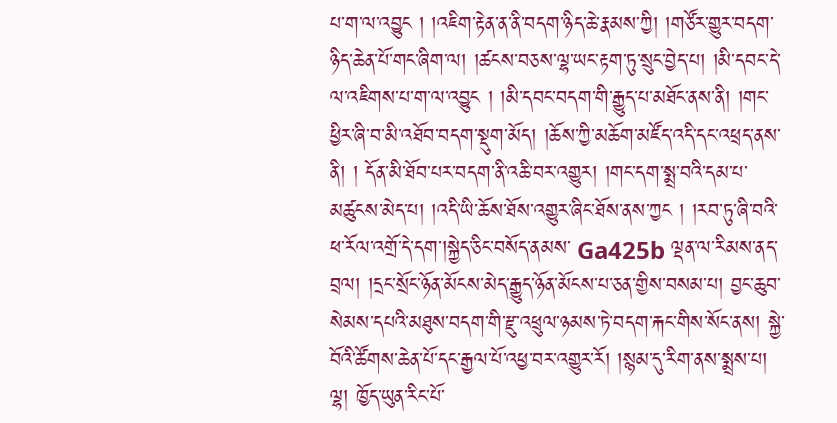པ་ག་ལ་འབྱུང ། །འཇིག་རྟེན་ན་ནི་བདག་ཉིད་ཆེ་རྣམས་ཀྱི། །གཙོར་གྱུར་བདག་ཉིད་ཆེན་པོ་གང་ཞིག་ལ། །ཚངས་བཅས་ལྷ་ཡང་རྟག་ཏུ་སྲུང་བྱེད་པ། །མི་དབང་དེ་ལ་འཇིགས་པ་ག་ལ་འབྱུང ། །མི་དབང་བདག་གི་རྒྱུད་པ་མཐོང་ནས་ནི། །གང་ཕྱིར་ཞི་བ་མི་འཐོབ་བདག་སྡུག་མོད། །ཆོས་ཀྱི་མཆོག་མཛོད་འདི་དང་འཕྲད་ནས་ནི། ། དོན་མི་ཐོབ་པར་བདག་ནི་འཆི་བར་འགྱུར། །གང་དག་སྨྲ་བའི་དམ་པ་མཚུངས་མེད་པ། །འདི་ཡི་ཆོས་ཐོས་འགྱུར་ཞིང་ཐོས་ནས་ཀྱང ། །རབ་ཏུ་ཞི་བའི་ཕ་རོལ་འགྲོ་དེ་དག་།སྐྱེད་ཅིང་བསོད་ནམས་ Ga425b ལྡན་ལ་རིམས་ནད་བྲལ། །དྲང་སྲོང་ཉོན་མོངས་མེད་རྒྱུད་ཉོན་མོངས་པ་ཅན་གྱིས་བསམ་པ། བྱང་ཆུབ་སེམས་དཔའི་མཐུས་བདག་གི་རྫུ་འཕྲུལ་ཉམས་ཏེ་བདག་རྐང་གིས་སོང་ནས། སྐྱེ་བོའི་ཚོགས་ཆེན་པོ་དང་རྒྱལ་པོ་འཕྱ་བར་འགྱུར་རོ། །སྙམ་དུ་རིག་ནས་སྨྲས་པ། ལྷ། ཁྱོད་ཡུན་རིང་པོ་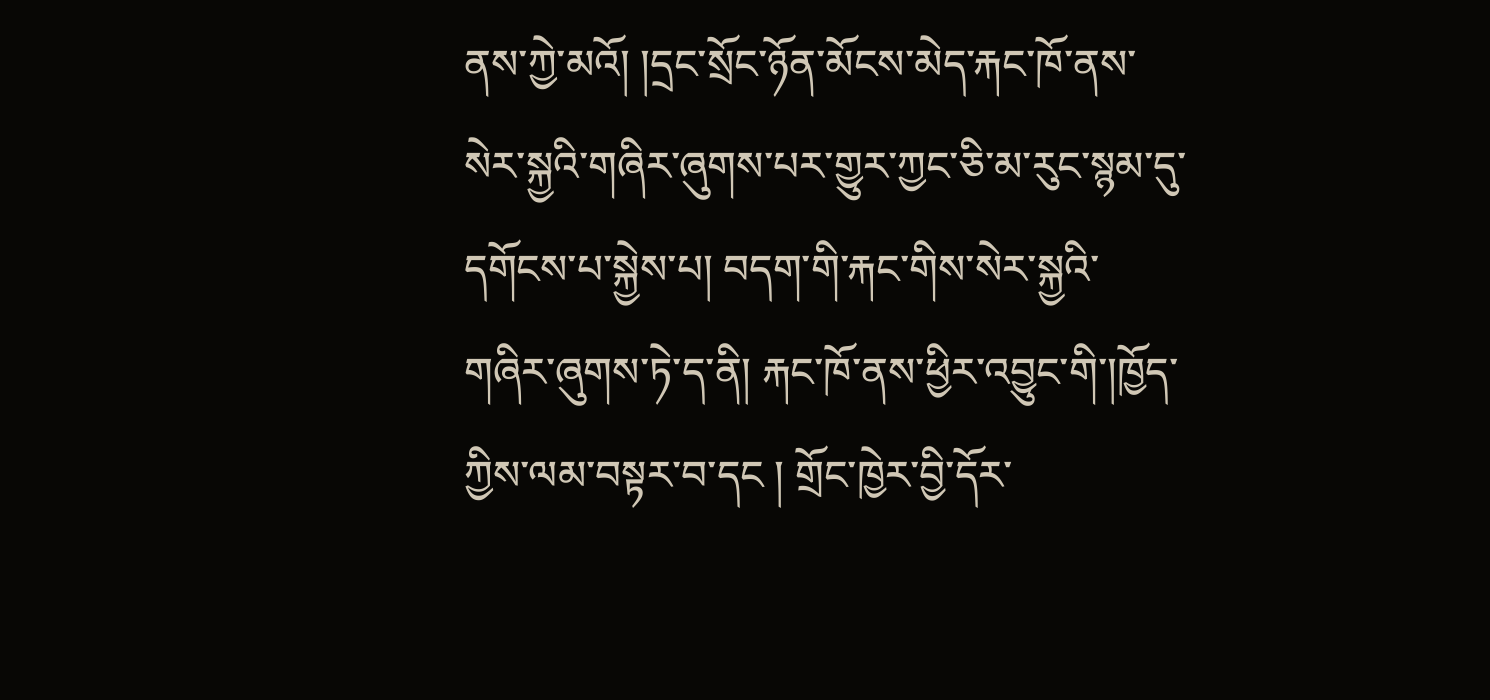ནས་ཀྱེ་མའོ། །དྲང་སྲོང་ཉོན་མོངས་མེད་རྐང་ཁོ་ནས་སེར་སྐྱའི་གཞིར་ཞུགས་པར་གྱུར་ཀྱང་ཅི་མ་རུང་སྙམ་དུ་དགོངས་པ་སྐྱེས་པ། བདག་གི་རྐང་གིས་སེར་སྐྱའི་གཞིར་ཞུགས་ཏེ་ད་ནི། རྐང་ཁོ་ནས་ཕྱིར་འབྱུང་གི་།ཁྱོད་ཀྱིས་ལམ་བསྟར་བ་དང ། གྲོང་ཁྱེར་བྱི་དོར་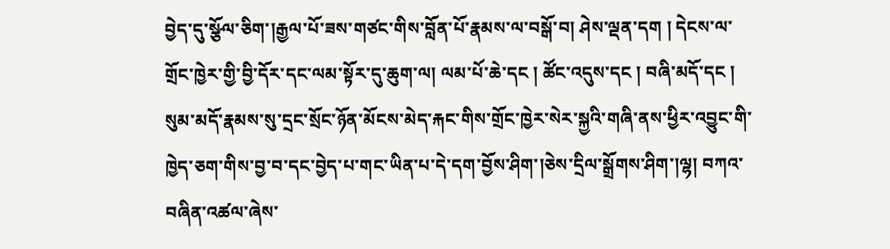བྱེད་དུ་སྩོལ་ཅིག་།རྒྱལ་པོ་ཟས་གཙང་གིས་བློན་པོ་རྣམས་ལ་བསྒོ་བ། ཤེས་ལྡན་དག ། དེངས་ལ་གྲོང་ཁྱེར་གྱི་བྱི་དོར་དང་ལམ་སྟོར་དུ་ཆུག་ལ། ལམ་པོ་ཆེ་དང ། ཚོང་འདུས་དང ། བཞི་མདོ་དང ། སུམ་མདོ་རྣམས་སུ་དྲང་སྲོང་ཉོན་མོངས་མེད་རྐང་གིས་གྲོང་ཁྱེར་སེར་སྐྱའི་གཞི་ནས་ཕྱིར་འབྱུང་གི་ཁྱེད་ཅག་གིས་བྱ་བ་དང་བྱེད་པ་གང་ཡིན་པ་དེ་དག་བྱོས་ཤིག་།ཅེས་དྲིལ་སྒྲོགས་ཤིག་།ལྷ། བཀའ་བཞིན་འཚལ་ཞེས་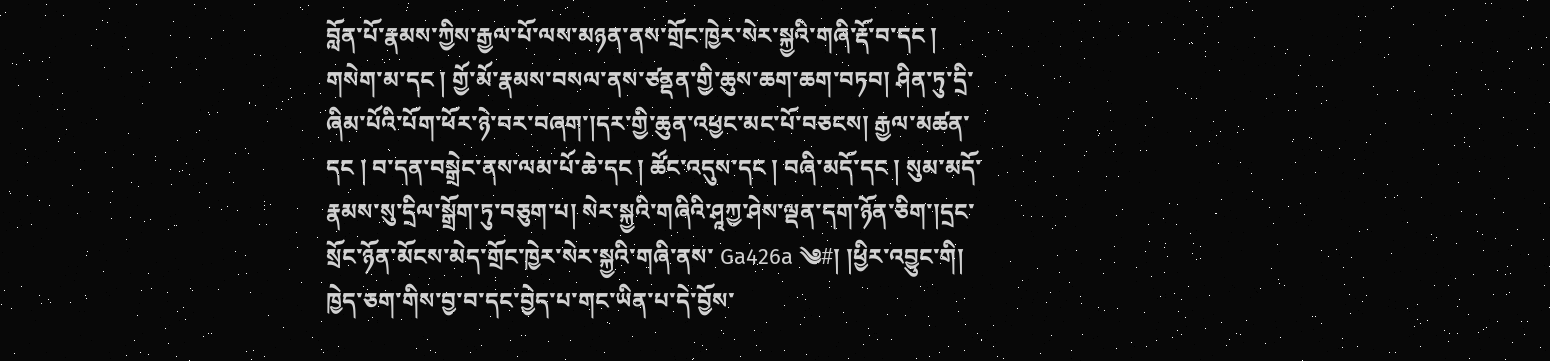བློན་པོ་རྣམས་ཀྱིས་རྒྱལ་པོ་ལས་མཉན་ནས་གྲོང་ཁྱེར་སེར་སྐྱའི་གཞི་རྡོ་བ་དང ། གསེག་མ་དང ། གྱོ་མོ་རྣམས་བསལ་ནས་ཙནྡན་གྱི་ཆུས་ཆག་ཆག་བཏབ། ཤིན་ཏུ་དྲི་ཞིམ་པོའི་པོག་ཕོར་ཉེ་བར་བཞག་།དར་གྱི་ཆུན་འཕྱང་མང་པོ་བཅངས། རྒྱལ་མཚན་དང ། བ་དན་བསྒྲེང་ནས་ལམ་པོ་ཆེ་དང ། ཚོང་འདུས་དང ། བཞི་མདོ་དང ། སུམ་མདོ་རྣམས་སུ་དྲིལ་སྒྲོག་ཏུ་བཅུག་པ། སེར་སྐྱའི་གཞིའི་ཤཱཀྱ་ཤེས་ལྡན་དག་ཉོན་ཅིག་།དྲང་སྲོང་ཉོན་མོངས་མེད་གྲོང་ཁྱེར་སེར་སྐྱའི་གཞི་ནས་ Ga426a ༄#། །ཕྱིར་འབྱུང་གི། ཁྱེད་ཅག་གིས་བྱ་བ་དང་བྱེད་པ་གང་ཡིན་པ་དེ་བྱོས་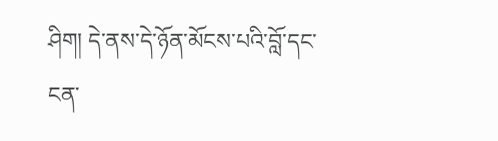ཤིག། དེ་ནས་དེ་ཉོན་མོངས་པའི་བློ་དང་ངན་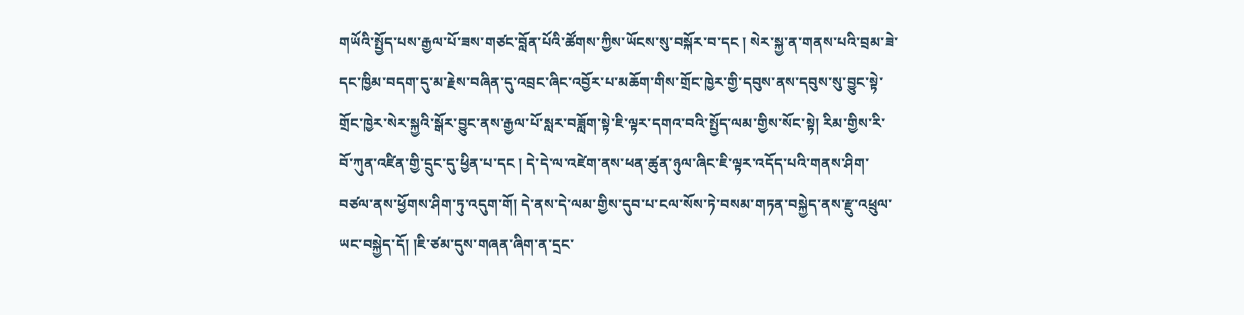གཡོའི་སྤྱོད་པས་རྒྱལ་པོ་ཟས་གཙང་བློན་པོའི་ཚོགས་ཀྱིས་ཡོངས་སུ་བསྐོར་བ་དང ། སེར་སྐྱ་ན་གནས་པའི་བྲམ་ཟེ་དང་ཁྱིམ་བདག་དུ་མ་རྗེས་བཞིན་དུ་འབྲང་ཞིང་འབྱོར་པ་མཆོག་གིས་གྲོང་ཁྱེར་གྱི་དབུས་ནས་དབུས་སུ་བྱུང་སྟེ་གྲོང་ཁྱེར་སེར་སྐྱའི་སྒོར་བྱུང་ནས་རྒྱལ་པོ་སླར་བཟློག་སྟེ་ཇི་ལྟར་དགའ་བའི་སྤྱོད་ལམ་གྱིས་སོང་སྟེ། རིམ་གྱིས་རི་བོ་ཀུན་འཛིན་གྱི་དྲུང་དུ་ཕྱིན་པ་དང ། དེ་དེ་ལ་འཛེག་ནས་ཕན་ཚུན་ཉུལ་ཞིང་ཇི་ལྟར་འདོད་པའི་གནས་ཤིག་བཙལ་ནས་ཕྱོགས་ཤིག་ཏུ་འདུག་གོ། དེ་ནས་དེ་ལམ་གྱིས་དུབ་པ་ངལ་སོས་ཏེ་བསམ་གཏན་བསྐྱེད་ནས་རྫུ་འཕྲུལ་ཡང་བསྐྱེད་དོ། །ཇི་ཙམ་དུས་གཞན་ཞིག་ན་དྲང་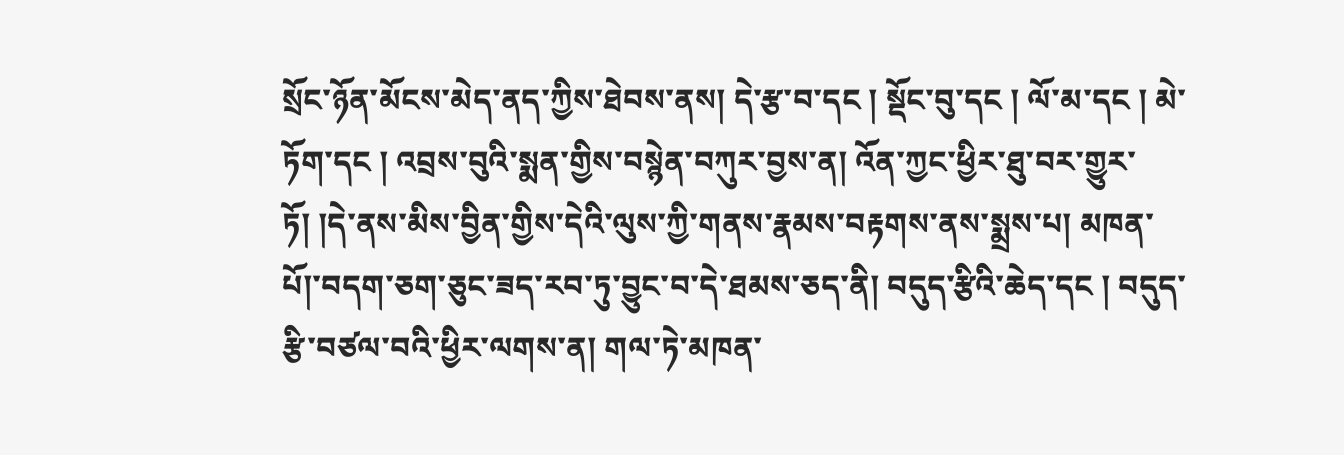སྲོང་ཉོན་མོངས་མེད་ནད་ཀྱིས་ཐེབས་ནས། དེ་རྩ་བ་དང ། སྡོང་བུ་དང ། ལོ་མ་དང ། མེ་ཏོག་དང ། འབྲས་བུའི་སྨན་གྱིས་བསྙེན་བཀུར་བྱས་ན། འོན་ཀྱང་ཕྱིར་ཐུ་བར་གྱུར་ཏོ། །དེ་ནས་མིས་བྱིན་གྱིས་དེའི་ལུས་ཀྱི་གནས་རྣམས་བརྟགས་ནས་སྨྲས་པ། མཁན་པོ།་བདག་ཅག་ཅུང་ཟད་རབ་ཏུ་བྱུང་བ་དེ་ཐམས་ཅད་ནི། བདུད་རྩིའི་ཆེད་དང ། བདུད་རྩི་བཙལ་བའི་ཕྱིར་ལགས་ན། གལ་ཏེ་མཁན་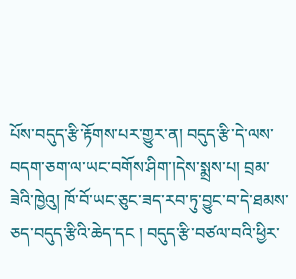པོས་བདུད་རྩི་རྟོགས་པར་གྱུར་ན། བདུད་རྩི་དེ་ལས་བདག་ཅག་ལ་ཡང་བགོས་ཤིག་།དེས་སྨྲས་པ། བྲམ་ཟེའི་ཁྱེའུ། ཁོ་བོ་ཡང་ཅུང་ཟད་རབ་ཏུ་བྱུང་བ་དེ་ཐམས་ཅད་བདུད་རྩིའི་ཆེད་དང ། བདུད་རྩི་བཙལ་བའི་ཕྱིར་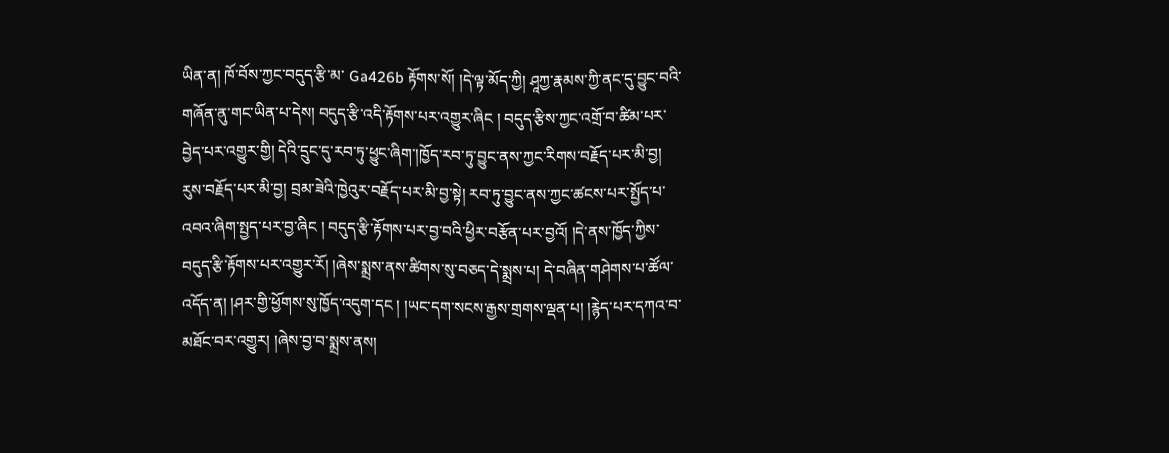ཡིན་ན། ཁོ་བོས་ཀྱང་བདུད་རྩི་མ་ Ga426b རྟོགས་སོ། །དེ་ལྟ་མོད་ཀྱི། ཤཱཀྱ་རྣམས་ཀྱི་ནང་དུ་བྱུང་བའི་གཞོན་ནུ་གང་ཡིན་པ་དེས། བདུད་རྩི་འདི་རྟོགས་པར་འགྱུར་ཞིང ། བདུད་རྩིས་ཀྱང་འགྲོ་བ་ཚིམ་པར་བྱེད་པར་འགྱུར་གྱི། དེའི་དྲུང་དུ་རབ་ཏུ་ཕྱུང་ཞིག་།ཁྱོད་རབ་ཏུ་བྱུང་ནས་ཀྱང་རིགས་བརྗོད་པར་མི་བྱ། རུས་བརྗོད་པར་མི་བྱ། བྲམ་ཟེའི་ཁྱེའུར་བརྗོད་པར་མི་བྱ་སྟེ། རབ་ཏུ་བྱུང་ནས་ཀྱང་ཚངས་པར་སྤྱོད་པ་འབའ་ཞིག་སྤྱད་པར་བྱ་ཞིང ། བདུད་རྩི་རྟོགས་པར་བྱ་བའི་ཕྱིར་བརྩོན་པར་བྱའོ། །དེ་ནས་ཁྱོད་ཀྱིས་བདུད་རྩི་རྟོགས་པར་འགྱུར་རོ། །ཞེས་སྨྲས་ནས་ཚིགས་སུ་བཅད་དེ་སྨྲས་པ། དེ་བཞིན་གཤེགས་པ་ཚོལ་འདོད་ན། །ཤར་གྱི་ཕྱོགས་སུ་ཁྱོད་འདུག་དང ། །ཡང་དག་སངས་རྒྱས་གྲགས་ལྡན་པ། །རྙེད་པར་དཀའ་བ་མཐོང་བར་འགྱུར། །ཞེས་བྱ་བ་སྨྲས་ནས།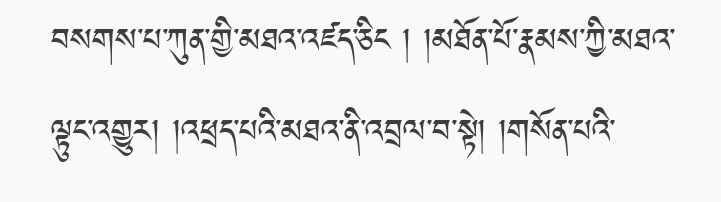བསགས་པ་ཀུན་གྱི་མཐའ་འཛད་ཅིང ། །མཐོན་པོ་རྣམས་ཀྱི་མཐའ་ལྟུང་འགྱུར། །འཕྲད་པའི་མཐའ་ནི་འབྲལ་བ་སྟེ། །གསོན་པའི་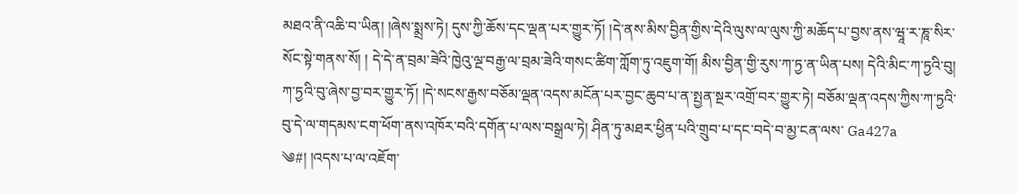མཐའ་ནི་འཆི་བ་ཡིན། །ཞེས་སྨྲས་ཏེ། དུས་ཀྱི་ཆོས་དང་ལྡན་པར་གྱུར་ཏོ། །དེ་ནས་མིས་བྱིན་གྱིས་དེའི་ལུས་ལ་ལུས་ཀྱི་མཆོད་པ་བྱས་ནས་ཝཱ་ར་ཎཱ་སིར་སོང་སྟེ་གནས་སོ། ། དེ་དེ་ན་བྲམ་ཟེའི་ཁྱེའུ་ལྔ་བརྒྱ་ལ་བྲམ་ཟེའི་གསང་ཚིག་ཀློག་ཏུ་འཇུག་གོ། མིས་བྱིན་གྱི་རུས་ཀ་ཏྱ་ན་ཡིན་པས། དེའི་མིང་ཀ་ཏྱའི་བུ། ཀ་ཏྱའི་བུ་ཞེས་བྱ་བར་གྱུར་ཏོ། །དེ་སངས་རྒྱས་བཅོམ་ལྡན་འདས་མངོན་པར་བྱང་ཆུབ་པ་ན་སྤྱན་སྔར་འགྲོ་བར་གྱུར་ཏེ། བཅོམ་ལྡན་འདས་ཀྱིས་ཀ་ཏྱའི་བུ་དེ་ལ་གདམས་ངག་ཕོག་ནས་འཁོར་བའི་དགོན་པ་ལས་བསྒྲལ་ཏེ། ཤིན་ཏུ་མཐར་ཕྱིན་པའི་གྲུབ་པ་དང་བདེ་བ་མྱ་ངན་ལས་ Ga427a ༄#། །འདས་པ་ལ་འཇོག་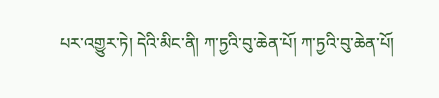པར་འགྱུར་ཏེ། དེའི་མིང་ནི། ཀ་ཏྱའི་བུ་ཆེན་པོ། ཀ་ཏྱའི་བུ་ཆེན་པོ།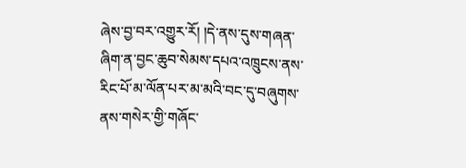ཞེས་བྱ་བར་འགྱུར་རོ། །དེ་ནས་དུས་གཞན་ཞིག་ན་བྱང་ཆུབ་སེམས་དཔའ་འཁྲུངས་ནས་རིང་པོ་མ་ལོན་པར་མ་མའི་བང་དུ་བཞུགས་ནས་གསེར་གྱི་གཞོང་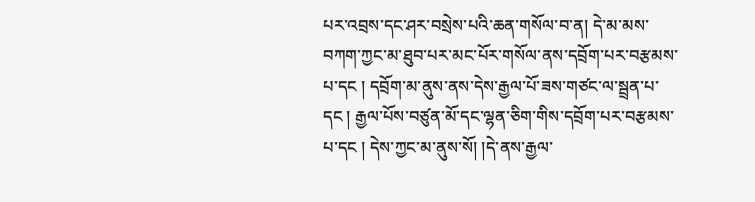པར་འབྲས་དང་ཤར་བསྲེས་པའི་ཆན་གསོལ་བ་ན། དེ་མ་མས་བཀག་ཀྱང་མ་ཐུབ་པར་མང་པོར་གསོལ་ནས་དབྲོག་པར་བརྩམས་པ་དང ། དབྲོག་མ་ནུས་ནས་དེས་རྒྱལ་པོ་ཟས་གཙང་ལ་སྦྲན་པ་དང ། རྒྱལ་པོས་བཙུན་མོ་དང་ལྷན་ཅིག་གིས་དབྲོག་པར་བརྩམས་པ་དང ། དེས་ཀྱང་མ་ནུས་སོ། །དེ་ནས་རྒྱལ་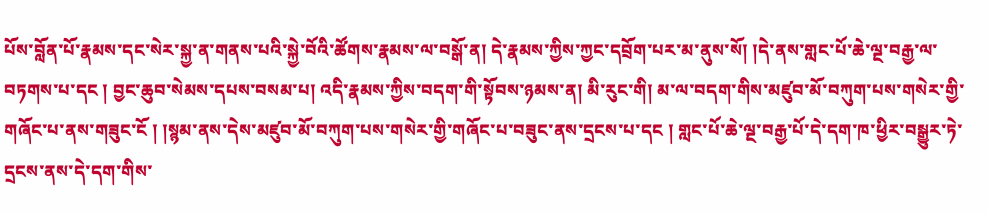པོས་བློན་པོ་རྣམས་དང་སེར་སྐྱ་ན་གནས་པའི་སྐྱེ་བོའི་ཚོགས་རྣམས་ལ་བསྒོ་ན། དེ་རྣམས་ཀྱིས་ཀྱང་དབྲོག་པར་མ་ནུས་སོ། །དེ་ནས་གླང་པོ་ཆེ་ལྔ་བརྒྱ་ལ་བཏགས་པ་དང ། བྱང་ཆུབ་སེམས་དཔས་བསམ་པ། འདི་རྣམས་ཀྱིས་བདག་གི་སྟོབས་ཉམས་ན། མི་རུང་གི། མ་ལ་བདག་གིས་མཛུབ་མོ་བཀུག་པས་གསེར་གྱི་གཞོང་པ་ནས་གཟུང་ངོ ། །སྙམ་ནས་དེས་མཛུབ་མོ་བཀུག་པས་གསེར་གྱི་གཞོང་པ་བཟུང་ནས་དྲངས་པ་དང ། གླང་པོ་ཆེ་ལྔ་བརྒྱ་པོ་དེ་དག་ཁ་ཕྱིར་བསྒྱུར་ཏེ་དྲངས་ནས་དེ་དག་གིས་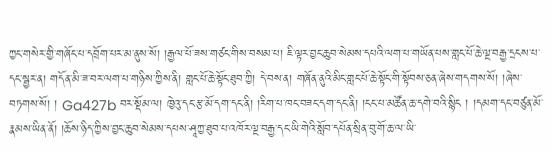ཀྱང་གསེར་གྱི་གཞོང་པ་དབྲོག་པར་མ་ནུས་སོ། །རྒྱལ་པོ་ཟས་གཙང་གིས་བསམ་པ། ཇི་ལྟར་བྱང་ཆུབ་སེམས་དཔའི་ལག་པ་གཡོན་པས་གླང་པོ་ཆེ་ལྔ་བརྒྱ་དྲངས་པ་དང་སྦྱར་ན། གདོན་མི་ཟ་བར་ལག་པ་གཉིས་ཀྱིས་ནི། གླང་པོ་ཆེ་སྟོང་ཐུབ་ཀྱི། དེ་བས་ན། གཞོན་ནུའི་མིང་གླང་པོ་ཆེ་སྟོང་གི་སྟོབས་ཅན་ཞེས་གདགས་སོ། །ཞེས་བཏགས་སོ། ། Ga427b བར་སྡོམ་ལ། ཁྱེའུ་དང་རྩ་མོ་དག་དང་ནི། །རིག་པ་ཁང་བཟང་དག་དང་ནི། །ངང་པ་མཚོན་ཆ་དགེ་བའི་སྙིང ། །དམག་དང་བཙུན་མོ་རྣམས་ཡིན་ནོ། །ཆོས་ཉིད་ཀྱིས་བྱང་ཆུབ་སེམས་དཔས་ཤཱཀྱ་ཐུབ་པ་འཁོར་ལྔ་བརྒྱ་དང་ཡི་གེའི་སློབ་དཔོན་སྲིན་བུ་གོ་ཆ་ལ་ཡི་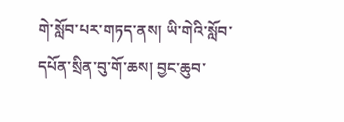གེ་སློབ་པར་གཏད་ནས། ཡི་གེའི་སློབ་དཔོན་སྲིན་བུ་གོ་ཆས། བྱང་ཆུབ་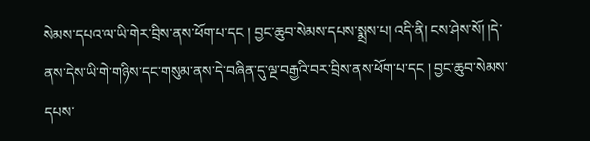སེམས་དཔའ་ལ་ཡི་གེར་བྲིས་ནས་ཕོག་པ་དང ། བྱང་ཆུབ་སེམས་དཔས་སྨྲས་པ། འདི་ནི། ངས་ཤེས་སོ། །དེ་ནས་དེས་ཡི་གེ་གཉིས་དང་གསུམ་ནས་དེ་བཞིན་དུ་ལྔ་བརྒྱའི་བར་བྲིས་ནས་ཕོག་པ་དང ། བྱང་ཆུབ་སེམས་དཔས་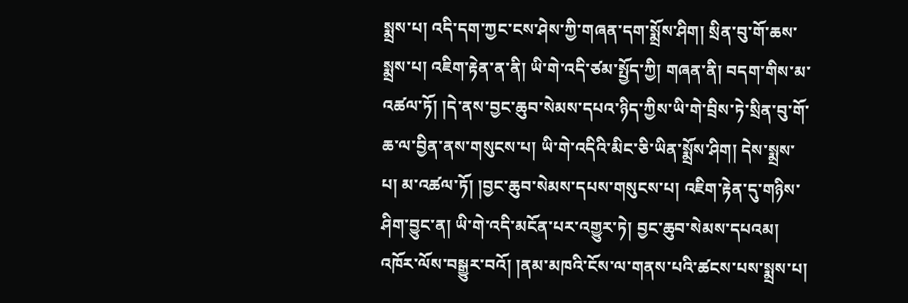སྨྲས་པ། འདི་དག་ཀྱང་ངས་ཤེས་ཀྱི་གཞན་དག་སྨྲོས་ཤིག། སྲིན་བུ་གོ་ཆས་སྨྲས་པ། འཇིག་རྟེན་ན་ནི། ཡི་གེ་འདི་ཙམ་སྤྱོད་ཀྱི། གཞན་ནི། བདག་གིས་མ་འཚལ་ཏོ། །དེ་ནས་བྱང་ཆུབ་སེམས་དཔའ་ཉིད་ཀྱིས་ཡི་གེ་བྲིས་ཏེ་སྲིན་བུ་གོ་ཆ་ལ་བྱིན་ནས་གསུངས་པ། ཡི་གེ་འདིའི་མིང་ཅི་ཡིན་སྨྲོས་ཤིག། དེས་སྨྲས་པ། མ་འཚལ་ཏོ། །བྱང་ཆུབ་སེམས་དཔས་གསུངས་པ། འཇིག་རྟེན་དུ་གཉིས་ཤིག་བྱུང་ན། ཡི་གེ་འདི་མངོན་པར་འགྱུར་ཏེ། བྱང་ཆུབ་སེམས་དཔའམ། འཁོར་ལོས་བསྒྱུར་བའོ། །ནམ་མཁའི་ངོས་ལ་གནས་པའི་ཚངས་པས་སྨྲས་པ།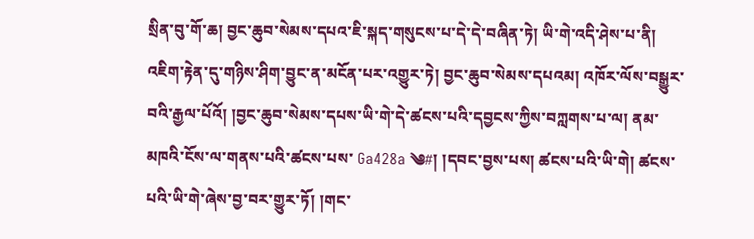སྲིན་བུ་གོ་ཆ། བྱང་ཆུབ་སེམས་དཔའ་ཇི་སྐད་གསུངས་པ་དེ་དེ་བཞིན་ཏེ། ཡི་གེ་འདི་ཤེས་པ་ནི། འཇིག་རྟེན་དུ་གཉིས་ཤིག་བྱུང་ན་མངོན་པར་འགྱུར་ཏེ། བྱང་ཆུབ་སེམས་དཔའམ། འཁོར་ལོས་བསྒྱུར་བའི་རྒྱལ་པོའོ། །བྱང་ཆུབ་སེམས་དཔས་ཡི་གེ་དེ་ཚངས་པའི་དབྱངས་ཀྱིས་བཀླགས་པ་ལ། ནམ་མཁའི་ངོས་ལ་གནས་པའི་ཚངས་པས་ Ga428a ༄#། །དབང་བྱས་པས། ཚངས་པའི་ཡི་གེ། ཚངས་པའི་ཡི་གེ་ཞེས་བྱ་བར་གྱུར་ཏོ། །གང་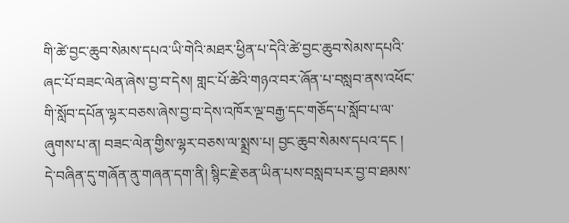གི་ཚེ་བྱང་ཆུབ་སེམས་དཔའ་ཡི་གེའི་མཐར་ཕྱིན་པ་དེའི་ཚེ་བྱང་ཆུབ་སེམས་དཔའི་ཞང་པོ་བཟང་ལེན་ཞེས་བྱ་བ་དེས། གླང་པོ་ཆེའི་གཉའ་བར་ཞོན་པ་བསླབ་ནས་འཕོང་གི་སློབ་དཔོན་ལྷར་བཅས་ཞེས་བྱ་བ་དེས་འཁོར་ལྔ་བརྒྱ་དང་གཅོད་པ་སློབ་པ་ལ་ཞུགས་པ་ན། བཟང་ལེན་གྱིས་ལྷར་བཅས་ལ་སྨྲས་པ། བྱང་ཆུབ་སེམས་དཔའ་དང ། དེ་བཞིན་དུ་གཞོན་ནུ་གཞན་དག་ནི། སྙིང་རྗེ་ཅན་ཡིན་པས་བསླབ་པར་བྱ་བ་ཐམས་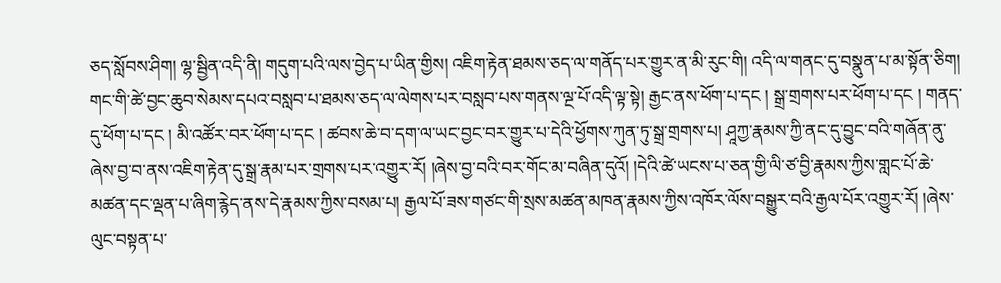ཅད་སློབས་ཤིག། ལྷ་སྦྱིན་འདི་ནི། གདུག་པའི་ལས་བྱེད་པ་ཡིན་གྱིས། འཇིག་རྟེན་ཐམས་ཅད་ལ་གནོད་པར་གྱུར་ན་མི་རུང་གི། འདི་ལ་གནང་དུ་བསྣུན་པ་མ་སྟོན་ཅིག། གང་གི་ཚེ་བྱང་ཆུབ་སེམས་དཔའ་བསླབ་པ་ཐམས་ཅད་ལ་ལེགས་པར་བསླབ་པས་གནས་ལྔ་པོ་འདི་ལྟ་སྟེ། རྒྱང་ནས་ཕོག་པ་དང ། སྒྲ་གྲགས་པར་ཕོག་པ་དང ། གནད་དུ་ཕོག་པ་དང ། མི་འཚོར་བར་ཕོག་པ་དང ། ཚབས་ཆེ་བ་དག་ལ་ཡང་བྱང་བར་གྱུར་པ་དེའི་ཕྱོགས་ཀུན་ཏུ་སྒྲ་གྲགས་པ། ཤཱཀྱ་རྣམས་ཀྱི་ནང་དུ་བྱུང་བའི་གཞོན་ནུ་ཞེས་བྱ་བ་ནས་འཇིག་རྟེན་དུ་སྒྲ་རྣམ་པར་གྲགས་པར་འགྱུར་རོ། །ཞེས་བྱ་བའི་བར་གོང་མ་བཞིན་དུའོ། །དེའི་ཚེ་ཡངས་པ་ཅན་གྱི་ལི་ཙ་བྱི་རྣམས་ཀྱིས་གླང་པོ་ཆེ་མཚན་དང་ལྡན་པ་ཞིག་རྙེད་ནས་དེ་རྣམས་ཀྱིས་བསམ་པ། རྒྱལ་པོ་ཟས་གཙང་གི་སྲས་མཚན་མཁན་རྣམས་ཀྱིས་འཁོར་ལོས་བསྒྱུར་བའི་རྒྱལ་པོར་འགྱུར་རོ། །ཞེས་ལུང་བསྟན་པ་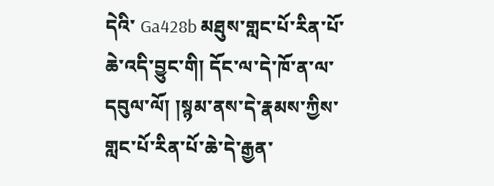དེའི་ Ga428b མཐུས་གླང་པོ་རིན་པོ་ཆེ་འདི་བྱུང་གི། དོང་ལ་དེ་ཁོ་ན་ལ་དབུལ་ལོ། །སྙམ་ནས་དེ་རྣམས་ཀྱིས་གླང་པོ་རིན་པོ་ཆེ་དེ་རྒྱན་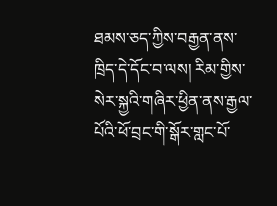ཐམས་ཅད་ཀྱིས་བརྒྱན་ནས་ཁྲིད་དེ་དོང་བ་ལས། རིམ་གྱིས་སེར་སྐྱའི་གཞིར་ཕྱིན་ནས་རྒྱལ་པོའི་ཕོ་བྲང་གི་སྒོར་གླང་པོ་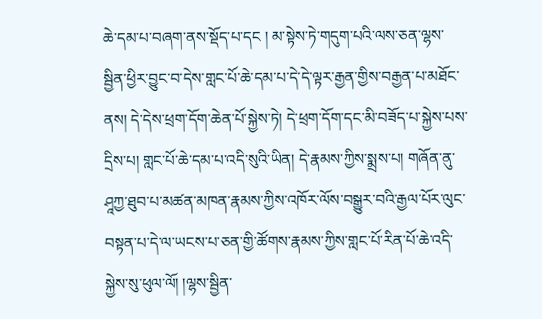ཆེ་དམ་པ་བཞག་ནས་སྡོད་པ་དང ། མ་སྟེས་ཏེ་གདུག་པའི་ལས་ཅན་ལྷས་སྦྱིན་ཕྱིར་བྱུང་བ་དེས་གླང་པོ་ཆེ་དམ་པ་དེ་དེ་ལྟར་རྒྱན་གྱིས་བརྒྱན་པ་མཐོང་ནས། དེ་དེས་ཕྲག་དོག་ཆེན་པོ་སྐྱེས་ཏེ། དེ་ཕྲག་དོག་དང་མི་བཟོད་པ་སྐྱེས་པས་དྲིས་པ། གླང་པོ་ཆེ་དམ་པ་འདི་སུའི་ཡིན། དེ་རྣམས་ཀྱིས་སྨྲས་པ། གཞོན་ནུ་ཤཱཀྱ་ཐུབ་པ་མཚན་མཁན་རྣམས་ཀྱིས་འཁོར་ལོས་བསྒྱུར་བའི་རྒྱལ་པོར་ལུང་བསྟན་པ་དེ་ལ་ཡངས་པ་ཅན་གྱི་ཚོགས་རྣམས་ཀྱིས་གླང་པོ་རིན་པོ་ཆེ་འདི་སྐྱེས་སུ་ཕུལ་ལོ། །ལྷས་སྦྱིན་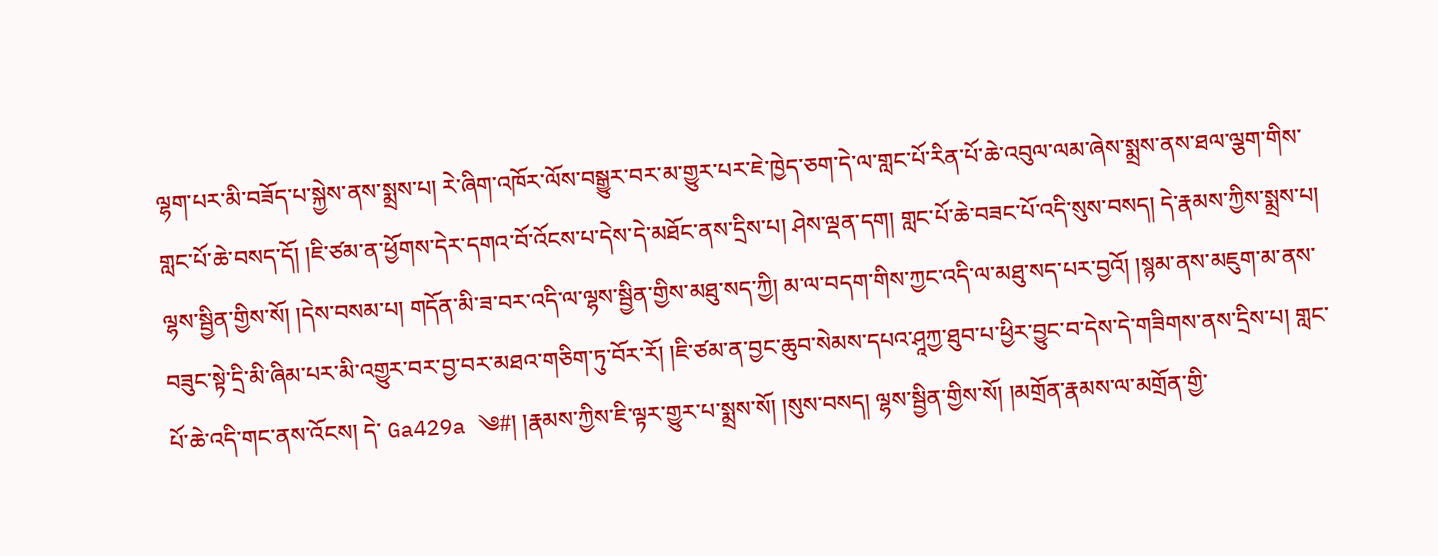ལྷག་པར་མི་བཟོད་པ་སྐྱེས་ནས་སྨྲས་པ། རེ་ཞིག་འཁོར་ལོས་བསྒྱུར་བར་མ་གྱུར་པར་ཇེ་ཁྱེད་ཅག་དེ་ལ་གླང་པོ་རིན་པོ་ཆེ་འབུལ་ལམ་ཞེས་སྨྲས་ནས་ཐལ་ལྕག་གིས་གླང་པོ་ཆེ་བསད་དོ། །ཇི་ཙམ་ན་ཕྱོགས་དེར་དགའ་བོ་འོངས་པ་དེས་དེ་མཐོང་ནས་དྲིས་པ། ཤེས་ལྡན་དག། གླང་པོ་ཆེ་བཟང་པོ་འདི་སུས་བསད། དེ་རྣམས་ཀྱིས་སྨྲས་པ། ལྷས་སྦྱིན་གྱིས་སོ། །དེས་བསམ་པ། གདོན་མི་ཟ་བར་འདི་ལ་ལྷས་སྦྱིན་གྱིས་མཐུ་སད་ཀྱི། མ་ལ་བདག་གིས་ཀྱང་འདི་ལ་མཐུ་སད་པར་བྱའོ། །སྙམ་ནས་མཇུག་མ་ནས་བཟུང་སྟེ་དྲི་མི་ཞིམ་པར་མི་འགྱུར་བར་བྱ་བར་མཐའ་གཅིག་ཏུ་བོར་རོ། །ཇི་ཙམ་ན་བྱང་ཆུབ་སེམས་དཔའ་ཤཱཀྱ་ཐུབ་པ་ཕྱིར་བྱུང་བ་དེས་དེ་གཟིགས་ནས་དྲིས་པ། གླང་པོ་ཆེ་འདི་གང་ནས་འོངས། དེ་ Ga429a ༄#། །རྣམས་ཀྱིས་ཇི་ལྟར་གྱུར་པ་སྨྲས་སོ། །སུས་བསད། ལྷས་སྦྱིན་གྱིས་སོ། །མགྲོན་རྣམས་ལ་མགྲོན་གྱི་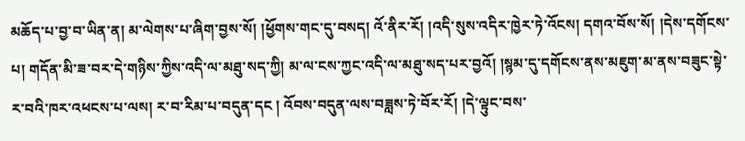མཆོད་པ་བྱ་བ་ཡིན་ན། མ་ལེགས་པ་ཞིག་བྱས་སོ། །ཕྱོགས་གང་དུ་བསད། འོ་ནིར་རོ། །འདི་སུས་འདིར་ཁྱེར་ཏེ་འོངས། དགའ་བོས་སོ། །དེས་དགོངས་པ། གདོན་མི་ཟ་བར་དེ་གཉིས་ཀྱིས་འདི་ལ་མཐུ་སད་ཀྱི། མ་ལ་ངས་ཀྱང་འདི་ལ་མཐུ་སད་པར་བྱའོ། །སྙམ་དུ་དགོངས་ནས་མཇུག་མ་ནས་བཟུང་སྟེ་ར་བའི་ཁར་འཕངས་པ་ལས། ར་བ་རིམ་པ་བདུན་དང ། འོབས་བདུན་ལས་བཟླས་ཏེ་བོར་རོ། །དེ་ལྟུང་བས་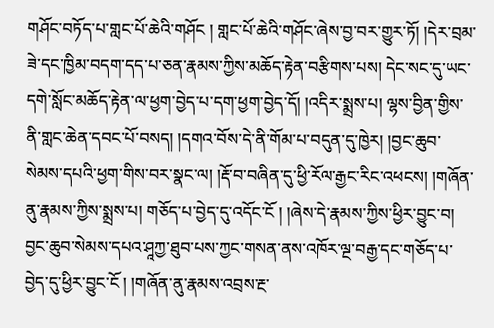གཤོང་བཏོད་པ་གླང་པོ་ཆེའི་གཤོང ། གླང་པོ་ཆེའི་གཤོང་ཞེས་བྱ་བར་གྱུར་ཏོ། །དེར་བྲམ་ཟེ་དང་ཁྱིམ་བདག་དད་པ་ཅན་རྣམས་ཀྱིས་མཆོད་རྟེན་བརྩིགས་པས། དེང་སང་དུ་ཡང་དགེ་སློང་མཆོད་རྟེན་ལ་ཕྱག་བྱེད་པ་དག་ཕྱག་བྱེད་དོ། །འདིར་སྨྲས་པ། ལྷས་བྱིན་གྱིས་ནི་གླང་ཆེན་དབང་པོ་བསད། །དགའ་བོས་དེ་ནི་གོམ་པ་བདུན་དུ་ཁྱེར། །བྱང་ཆུབ་སེམས་དཔའི་ཕྱག་གིས་བར་སྣང་ལ། །རྡོ་བ་བཞིན་དུ་ཕྱི་རོལ་རྒྱང་རིང་འཕངས། །གཞོན་ནུ་རྣམས་ཀྱིས་སྨྲས་པ། གཅོད་པ་བྱེད་དུ་འདོང་ངོ ། །ཞེས་དེ་རྣམས་ཀྱིས་ཕྱིར་བྱུང་བ། བྱང་ཆུབ་སེམས་དཔའ་ཤཱཀྱ་ཐུབ་པས་ཀྱང་གསན་ནས་འཁོར་ལྔ་བརྒྱ་དང་གཅོད་པ་བྱེད་དུ་ཕྱིར་བྱུང་ངོ ། །གཞོན་ནུ་རྣམས་འབྲས་རྔ་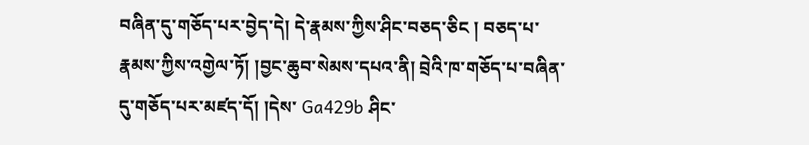བཞིན་དུ་གཅོད་པར་བྱེད་དེ། དེ་རྣམས་ཀྱིས་ཤིང་བཅད་ཅིང ། བཅད་པ་རྣམས་ཀྱིས་འགྱེལ་ཏོ། །བྱང་ཆུབ་སེམས་དཔའ་ནི། བྲེའི་ཁ་གཅོད་པ་བཞིན་དུ་གཅོད་པར་མཛད་དོ། །དེས་ Ga429b ཤིང་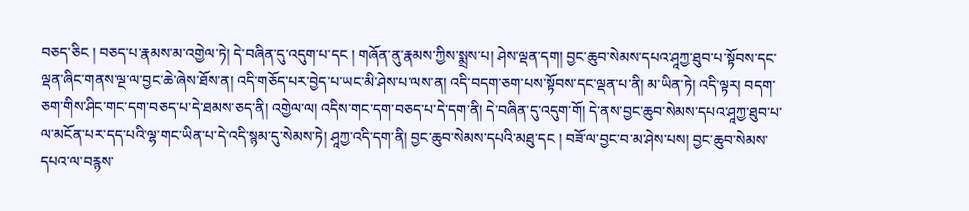བཅད་ཅིང ། བཅད་པ་རྣམས་མ་འགྱེལ་ཏེ། དེ་བཞིན་དུ་འདུག་པ་དང ། གཞོན་ནུ་རྣམས་ཀྱིས་སྨྲས་པ། ཤེས་ལྡན་དག། བྱང་ཆུབ་སེམས་དཔའ་ཤཱཀྱ་ཐུབ་པ་སྟོབས་དང་ལྡན་ཞིང་གནས་ལྔ་ལ་བྱང་ཆེ་ཞེས་ཐོས་ན། འདི་གཅོད་པར་བྱེད་པ་ཡང་མི་ཤེས་པ་ལས་ན། འདི་བདག་ཅག་པས་སྟོབས་དང་ལྡན་པ་ནི། མ་ཡིན་ཏེ། འདི་ལྟར། བདག་ཅག་གིས་ཤིང་གང་དག་བཅད་པ་དེ་ཐམས་ཅད་ནི། འགྱེལ་ལ། འདིས་གང་དག་བཅད་པ་དེ་དག་ནི། དེ་བཞིན་དུ་འདུག་གོ། དེ་ནས་བྱང་ཆུབ་སེམས་དཔའ་ཤཱཀྱ་ཐུབ་པ་ལ་མངོན་པར་དད་པའི་ལྷ་གང་ཡིན་པ་དེ་འདི་སྙམ་དུ་སེམས་ཏེ། ཤཱཀྱ་འདི་དག་ནི། བྱང་ཆུབ་སེམས་དཔའི་མཐུ་དང ། བཟོ་ལ་བྱང་བ་མ་ཤེས་པས། བྱང་ཆུབ་སེམས་དཔའ་ལ་བརྙས་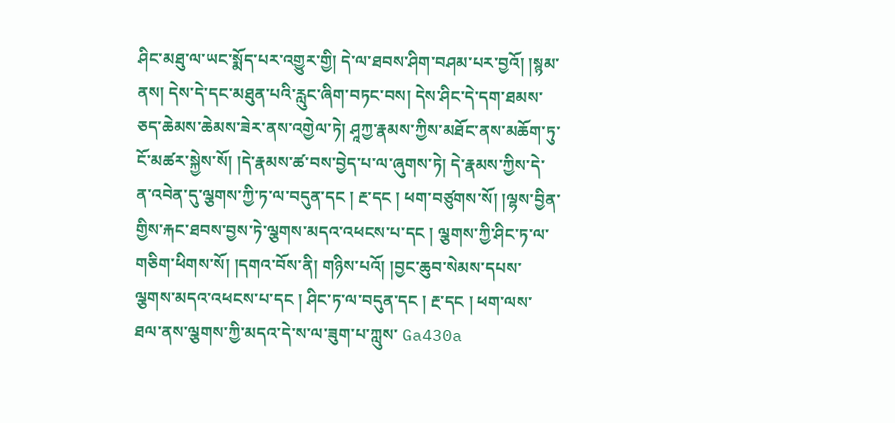ཤིང་མཐུ་ལ་ཡང་སྨོད་པར་འགྱུར་གྱི། དེ་ལ་ཐབས་ཤིག་བཤམ་པར་བྱའོ། །སྙམ་ནས། དེས་དེ་དང་མཐུན་པའི་རླུང་ཞིག་བཏང་བས། དེས་ཤིང་དེ་དག་ཐམས་ཅད་ཆེམས་ཆེམས་ཟེར་ནས་འགྱེལ་ཏེ། ཤཱཀྱ་རྣམས་ཀྱིས་མཐོང་ནས་མཆོག་ཏུ་ངོ་མཚར་སྐྱེས་སོ། །དེ་རྣམས་ཚ་བས་བྱེད་པ་ལ་ཞུགས་ཏེ། དེ་རྣམས་ཀྱིས་དེ་ན་འབེན་དུ་ལྕགས་ཀྱི་ཏ་ལ་བདུན་དང ། རྔ་དང ། ཕག་བཙུགས་སོ། །ལྷས་བྱིན་གྱིས་རྐང་ཐབས་བྱས་ཏེ་ལྕགས་མདའ་འཕངས་པ་དང ། ལྕགས་ཀྱི་ཤིང་ཏ་ལ་གཅིག་ཕིགས་སོ། །དགའ་བོས་ནི། གཉིས་པའོ། །བྱང་ཆུབ་སེམས་དཔས་ལྕགས་མདའ་འཕངས་པ་དང ། ཤིང་ཏ་ལ་བདུན་དང ། རྔ་དང ། ཕག་ལས་ཐལ་ནས་ལྕགས་ཀྱི་མདའ་དེ་ས་ལ་ཟུག་པ་ཀླུས་ Ga430a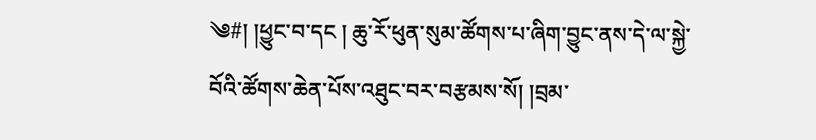༄#། །ཕྱུང་བ་དང ། ཆུ་རོ་ཕུན་སུམ་ཚོགས་པ་ཞིག་བྱུང་ནས་དེ་ལ་སྐྱེ་བོའི་ཚོགས་ཆེན་པོས་འཐུང་བར་བརྩམས་སོ། །བྲམ་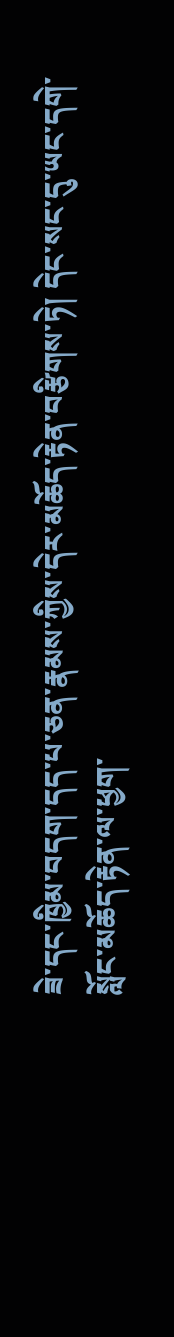ཟེ་དང་ཁྱིམ་བདག་དད་པ་ཅན་རྣམས་ཀྱིས་དེར་མཆོད་རྟེན་བརྩིགས་ཏེ། དེང་སང་དུ་ཡང་དགེ་སློང་མཆོད་རྟེན་ལ་ཕྱག་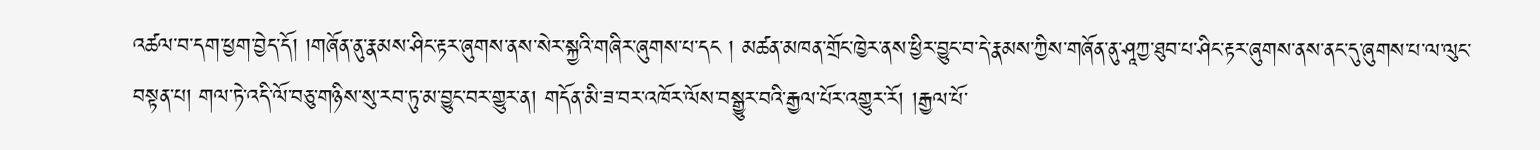འཚལ་བ་དག་ཕྱག་བྱེད་དོ། །གཞོན་ནུ་རྣམས་ཤིང་རྟར་ཞུགས་ནས་སེར་སྐྱའི་གཞིར་ཞུགས་པ་དང ། མཚན་མཁན་གྲོང་ཁྱེར་ནས་ཕྱིར་བྱུང་བ་དེ་རྣམས་ཀྱིས་གཞོན་ནུ་ཤཱཀྱ་ཐུབ་པ་ཤིང་རྟར་ཞུགས་ནས་ནང་དུ་ཞུགས་པ་ལ་ལུང་བསྟན་པ། གལ་ཏེ་འདི་ལོ་བཅུ་གཉིས་སུ་རབ་ཏུ་མ་བྱུང་བར་གྱུར་ན། གདོན་མི་ཟ་བར་འཁོར་ལོས་བསྒྱུར་བའི་རྒྱལ་པོར་འགྱུར་རོ། །རྒྱལ་པོ་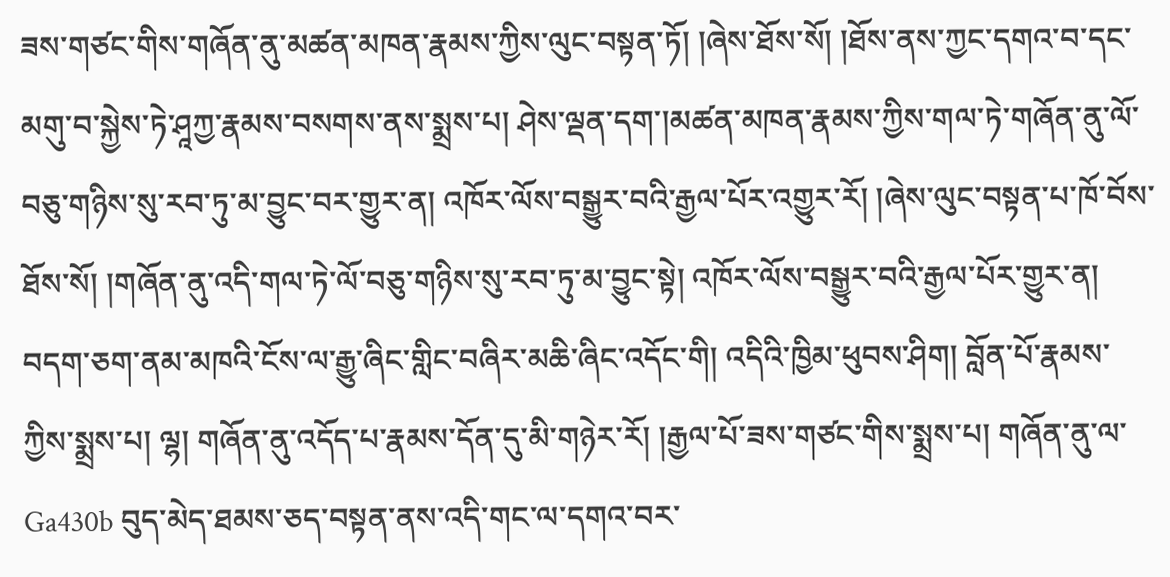ཟས་གཙང་གིས་གཞོན་ནུ་མཚན་མཁན་རྣམས་ཀྱིས་ལུང་བསྟན་ཏོ། །ཞེས་ཐོས་སོ། །ཐོས་ནས་ཀྱང་དགའ་བ་དང་མགུ་བ་སྐྱེས་ཏེ་ཤཱཀྱ་རྣམས་བསགས་ནས་སྨྲས་པ། ཤེས་ལྡན་དག་།མཚན་མཁན་རྣམས་ཀྱིས་གལ་ཏེ་གཞོན་ནུ་ལོ་བཅུ་གཉིས་སུ་རབ་ཏུ་མ་བྱུང་བར་གྱུར་ན། འཁོར་ལོས་བསྒྱུར་བའི་རྒྱལ་པོར་འགྱུར་རོ། །ཞེས་ལུང་བསྟན་པ་ཁོ་བོས་ཐོས་སོ། །གཞོན་ནུ་འདི་གལ་ཏེ་ལོ་བཅུ་གཉིས་སུ་རབ་ཏུ་མ་བྱུང་སྟེ། འཁོར་ལོས་བསྒྱུར་བའི་རྒྱལ་པོར་གྱུར་ན། བདག་ཅག་ནམ་མཁའི་ངོས་ལ་རྒྱུ་ཞིང་གླིང་བཞིར་མཆི་ཞིང་འདོང་གི། འདིའི་ཁྱིམ་ཕུབས་ཤིག། བློན་པོ་རྣམས་ཀྱིས་སྨྲས་པ། ལྷ། གཞོན་ནུ་འདོད་པ་རྣམས་དོན་དུ་མི་གཉེར་རོ། །རྒྱལ་པོ་ཟས་གཙང་གིས་སྨྲས་པ། གཞོན་ནུ་ལ་ Ga430b བུད་མེད་ཐམས་ཅད་བསྟན་ནས་འདི་གང་ལ་དགའ་བར་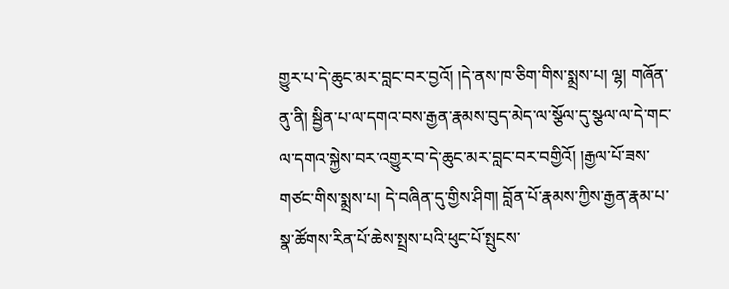གྱུར་པ་དེ་ཆུང་མར་བླང་བར་བྱའོ། །དེ་ནས་ཁ་ཅིག་གིས་སྨྲས་པ། ལྷ། གཞོན་ནུ་ནི། སྦྱིན་པ་ལ་དགའ་བས་རྒྱན་རྣམས་བུད་མེད་ལ་སྩོལ་དུ་སྩལ་ལ་དེ་གང་ལ་དགའ་སྐྱེས་བར་འགྱུར་བ་དེ་ཆུང་མར་བླང་བར་བགྱིའོ། །རྒྱལ་པོ་ཟས་གཙང་གིས་སྨྲས་པ། དེ་བཞིན་དུ་གྱིས་ཤིག། བློན་པོ་རྣམས་ཀྱིས་རྒྱན་རྣམ་པ་སྣ་ཚོགས་རིན་པོ་ཆེས་སྤྲས་པའི་ཕུང་པོ་སྤུངས་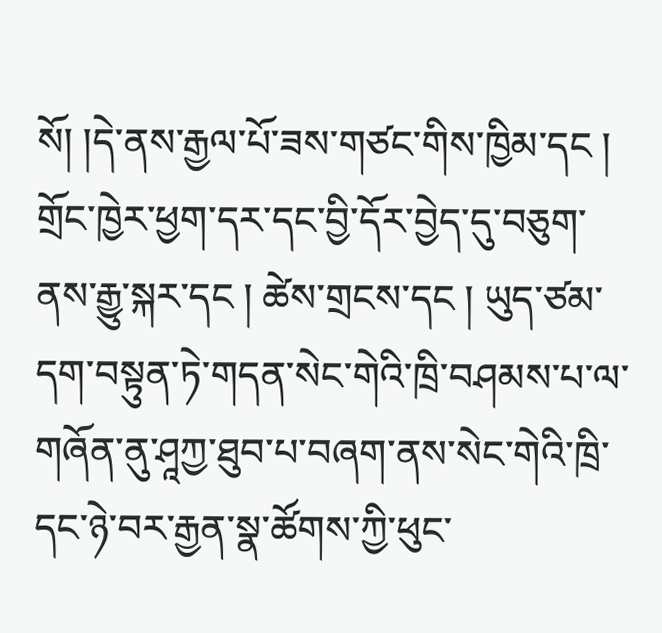སོ། །དེ་ནས་རྒྱལ་པོ་ཟས་གཙང་གིས་ཁྱིམ་དང ། གྲོང་ཁྱེར་ཕྱག་དར་དང་བྱི་དོར་བྱེད་དུ་བཅུག་ནས་རྒྱུ་སྐར་དང ། ཚེས་གྲངས་དང ། ཡུད་ཙམ་དག་བསྟུན་ཏེ་གདན་སེང་གེའི་ཁྲི་བཤམས་པ་ལ་གཞོན་ནུ་ཤཱཀྱ་ཐུབ་པ་བཞག་ནས་སེང་གེའི་ཁྲི་དང་ཉེ་བར་རྒྱན་སྣ་ཚོགས་ཀྱི་ཕུང་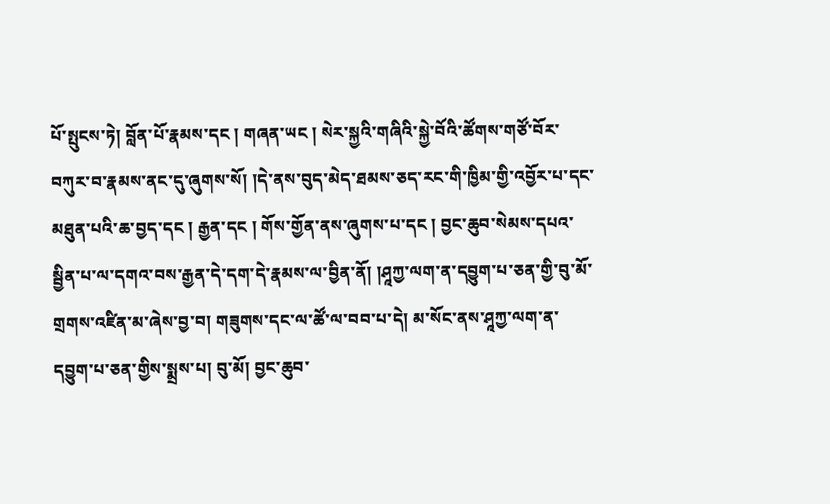པོ་སྤུངས་ཏེ། བློན་པོ་རྣམས་དང ། གཞན་ཡང ། སེར་སྐྱའི་གཞིའི་སྐྱེ་བོའི་ཚོགས་གཙོ་བོར་བཀུར་བ་རྣམས་ནང་དུ་ཞུགས་སོ། །དེ་ནས་བུད་མེད་ཐམས་ཅད་རང་གི་ཁྱིམ་གྱི་འབྱོར་པ་དང་མཐུན་པའི་ཆ་བྱད་དང ། རྒྱན་དང ། གོས་གྱོན་ནས་ཞུགས་པ་དང ། བྱང་ཆུབ་སེམས་དཔའ་སྦྱིན་པ་ལ་དགའ་བས་རྒྱན་དེ་དག་དེ་རྣམས་ལ་བྱིན་ནོ། །ཤཱཀྱ་ལག་ན་དབྱུག་པ་ཅན་གྱི་བུ་མོ་གྲགས་འཛིན་མ་ཞེས་བྱ་བ། གཟུགས་དང་ལ་ཚོ་ལ་བབ་པ་དེ། མ་སོང་ནས་ཤཱཀྱ་ལག་ན་དབྱུག་པ་ཅན་གྱིས་སྨྲས་པ། བུ་མོ། བྱང་ཆུབ་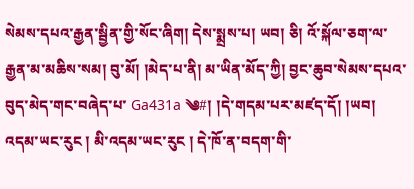སེམས་དཔའ་རྒྱན་སྦྱིན་གྱི་སོང་ཞིག། དེས་སྨྲས་པ། ཡབ། ཅི། འོ་སྐོལ་ཅག་ལ་རྒྱན་མ་མཆིས་སམ། བུ་མོ། །མེད་པ་ནི། མ་ཡིན་མོད་ཀྱི། བྱང་ཆུབ་སེམས་དཔའ་བུད་མེད་གང་བཞེད་པ་ Ga431a ༄#། །དེ་གདམ་པར་མཛད་དོ། །ཡབ། འདམ་ཡང་རུང ། མི་འདམ་ཡང་རུང ། དེ་ཁོ་ན་བདག་གི་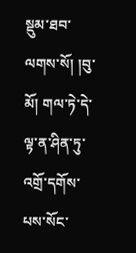སྡུམ་ཐབ་ལགས་སོ། །བུ་མོ། གལ་ཏེ་དེ་ལྟ་ན་ཤིན་ཏུ་འགྲོ་དགོས་པས་སོང་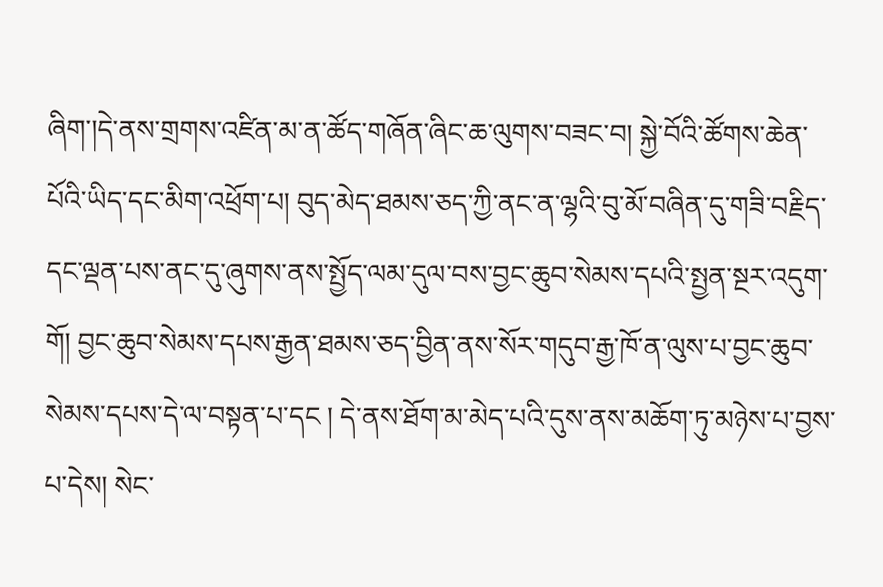ཞིག་།དེ་ནས་གྲགས་འཛིན་མ་ན་ཚོད་གཞོན་ཞིང་ཆ་ལུགས་བཟང་བ། སྐྱེ་བོའི་ཚོགས་ཆེན་པོའི་ཡིད་དང་མིག་འཕྲོག་པ། བུད་མེད་ཐམས་ཅད་ཀྱི་ནང་ན་ལྷའི་བུ་མོ་བཞིན་དུ་གཟི་བརྗིད་དང་ལྡན་པས་ནང་དུ་ཞུགས་ནས་སྤྱོད་ལམ་དུལ་བས་བྱང་ཆུབ་སེམས་དཔའི་སྤྱན་སྔར་འདུག་གོ། བྱང་ཆུབ་སེམས་དཔས་རྒྱན་ཐམས་ཅད་བྱིན་ནས་སོར་གདུབ་རྒྱ་ཁོ་ན་ལུས་པ་བྱང་ཆུབ་སེམས་དཔས་དེ་ལ་བསྟན་པ་དང ། དེ་ནས་ཐོག་མ་མེད་པའི་དུས་ནས་མཆོག་ཏུ་མཉེས་པ་བྱས་པ་དེས། སེང་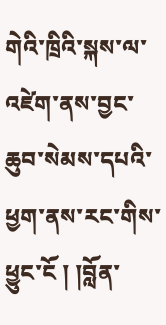གེའི་ཁྲིའི་སྐས་ལ་འཛེག་ནས་བྱང་ཆུབ་སེམས་དཔའི་ཕྱག་ནས་རང་གིས་ཕྱུང་ངོ ། །བློན་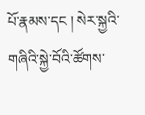པོ་རྣམས་དང ། སེར་སྐྱའི་གཞིའི་སྐྱེ་བོའི་ཚོགས་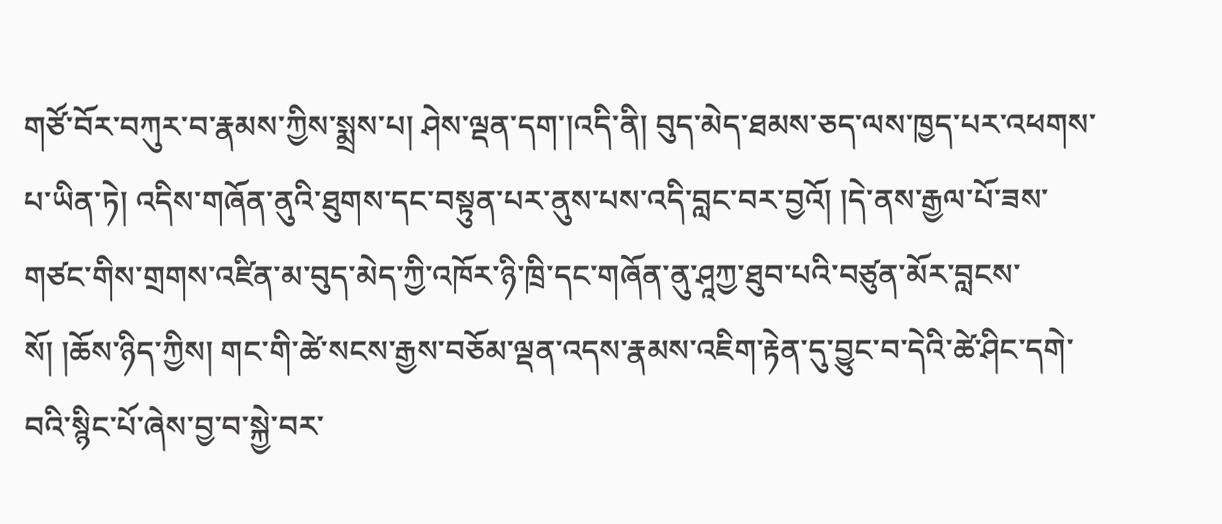གཙོ་བོར་བཀུར་བ་རྣམས་ཀྱིས་སྨྲས་པ། ཤེས་ལྡན་དག་།འདི་ནི། བུད་མེད་ཐམས་ཅད་ལས་ཁྱད་པར་འཕགས་པ་ཡིན་ཏེ། འདིས་གཞོན་ནུའི་ཐུགས་དང་བསྟུན་པར་ནུས་པས་འདི་བླང་བར་བྱའོ། །དེ་ནས་རྒྱལ་པོ་ཟས་གཙང་གིས་གྲགས་འཛིན་མ་བུད་མེད་ཀྱི་འཁོར་ཉི་ཁྲི་དང་གཞོན་ནུ་ཤཱཀྱ་ཐུབ་པའི་བཙུན་མོར་བླངས་སོ། །ཆོས་ཉིད་ཀྱིས། གང་གི་ཚེ་སངས་རྒྱས་བཅོམ་ལྡན་འདས་རྣམས་འཇིག་རྟེན་དུ་བྱུང་བ་དེའི་ཚེ་ཤིང་དགེ་བའི་སྙིང་པོ་ཞེས་བྱ་བ་སྐྱེ་བར་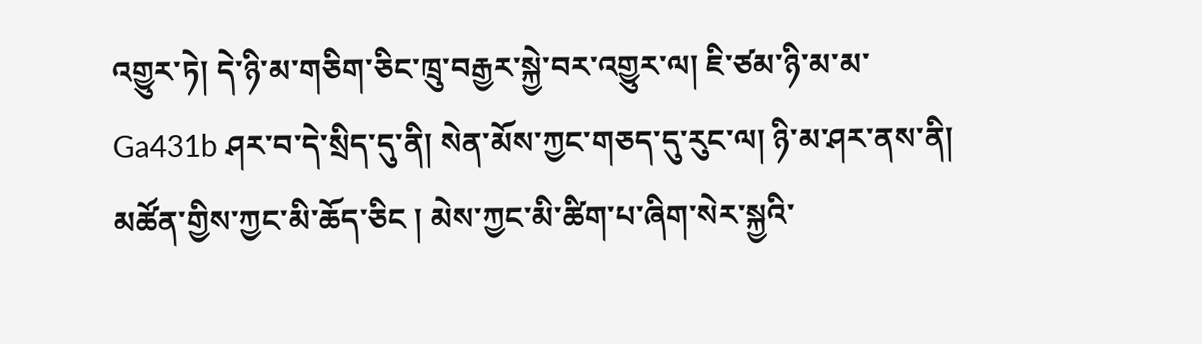འགྱུར་ཏེ། དེ་ཉི་མ་གཅིག་ཅིང་ཁྲུ་བརྒྱར་སྐྱེ་བར་འགྱུར་ལ། ཇི་ཙམ་ཉི་མ་མ་ Ga431b ཤར་བ་དེ་སྲིད་དུ་ནི། སེན་མོས་ཀྱང་གཅད་དུ་རུང་ལ། ཉི་མ་ཤར་ནས་ནི། མཚོན་གྱིས་ཀྱང་མི་ཆོད་ཅིང ། མེས་ཀྱང་མི་ཚིག་པ་ཞིག་སེར་སྐྱའི་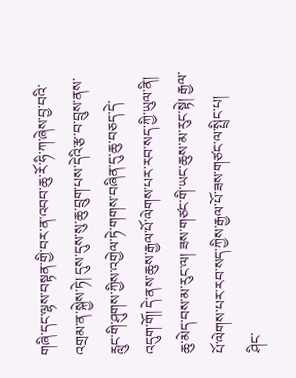གཞི་དང་ལྷས་བསྟན་གྱི་བར་ན་འབབ་ཆུ་རོ་ཧི་ཀ་ཞེས་བྱ་བའི་འགྲམ་ན་སྐྱེས་ཏེ། དུས་དུས་སུ་ཆུ་བྲུག་པས་དེའི་རྩ་བ་བྲུས་ནས་རླུང་གི་ཤུགས་ཀྱིས་འགྱེལ་ཏེ་གགས་བཞིན་དུ་ཆུ་བཅད་དེ་འདུག་གོ། དེ་ནས་ཆུས་རྒྱལ་པོ་ལེགས་པར་རབ་སད་ཀྱི་ཡུལ་ནི། ཆུ་མེད་བས་མ་རུང་ལ། ཟས་གཙང་གི་ཡང་ཆུས་མ་རུང་སྟེ། རྒྱལ་པོ་ལེགས་པར་རབ་སད་ཀྱིས་རྒྱལ་པོ་ཟས་གཙང་ལ་སྤྲིང་པ། ཤིང་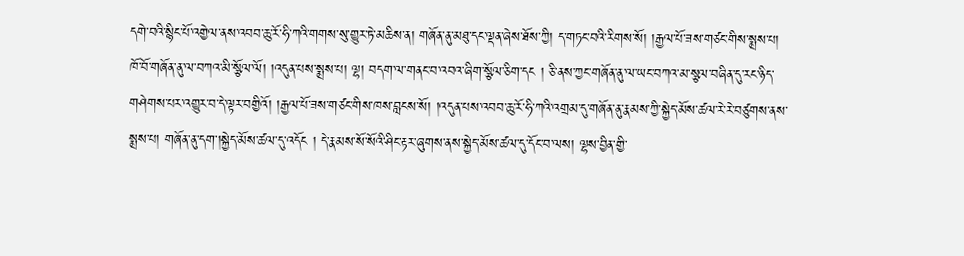དགེ་བའི་སྙིང་པོ་འགྱེལ་ནས་འབབ་ཆུ་རོ་ཧི་ཀའི་གགས་སུ་གྱུར་ཏེ་མཆིས་ན། གཞོན་ནུ་མཐུ་དང་ལྡན་ཞེས་ཐོས་ཀྱི། ད་གཏང་བའི་རིགས་སོ། །རྒྱལ་པོ་ཟས་གཙང་གིས་སྨྲས་པ། ཁོ་བོ་གཞོན་ནུ་ལ་བཀའ་མི་སྩོལ་ལོ། །འདུན་པས་སྨྲས་པ། ལྷ། བདག་ལ་གནང་བ་འབའ་ཞིག་སྩོལ་ཅིག་དང ། ཅི་ནས་ཀྱང་གཞོན་ནུ་ལ་ཡང་བཀའ་མ་སྩལ་བཞིན་དུ་རང་ཉིད་གཤེགས་པར་འགྱུར་བ་དེ་ལྟར་བགྱིའོ། །རྒྱལ་པོ་ཟས་གཙང་གིས་ཁས་བླངས་སོ། །འདུན་པས་འབབ་ཆུ་རོ་ཧི་ཀའི་འགྲམ་དུ་གཞོན་ནུ་རྣམས་ཀྱི་སྐྱེད་མོས་ཚལ་རེ་རེ་བཙུགས་ནས་སྨྲས་པ། གཞོན་ནུ་དག་།སྐྱེད་མོས་ཚལ་དུ་འདོང ། དེ་རྣམས་སོ་སོའི་ཤིང་རྟར་ཞུགས་ནས་སྐྱེད་མོས་ཚལ་དུ་དོང་བ་ལས། ལྷས་བྱིན་གྱི་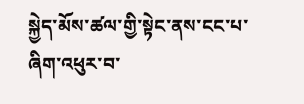སྐྱེད་མོས་ཚལ་གྱི་སྟེང་ནས་ངང་པ་ཞིག་འཕུར་བ་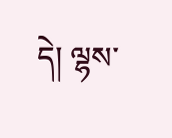དེ། ལྷས་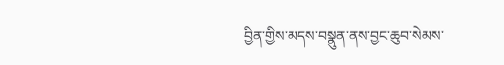བྱིན་གྱིས་མདས་བསྣུན་ནས་བྱང་ཆུབ་སེམས་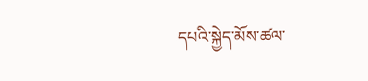དཔའི་སྐྱེད་མོས་ཚལ་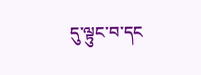དུ་ལྟུང་བ་དང